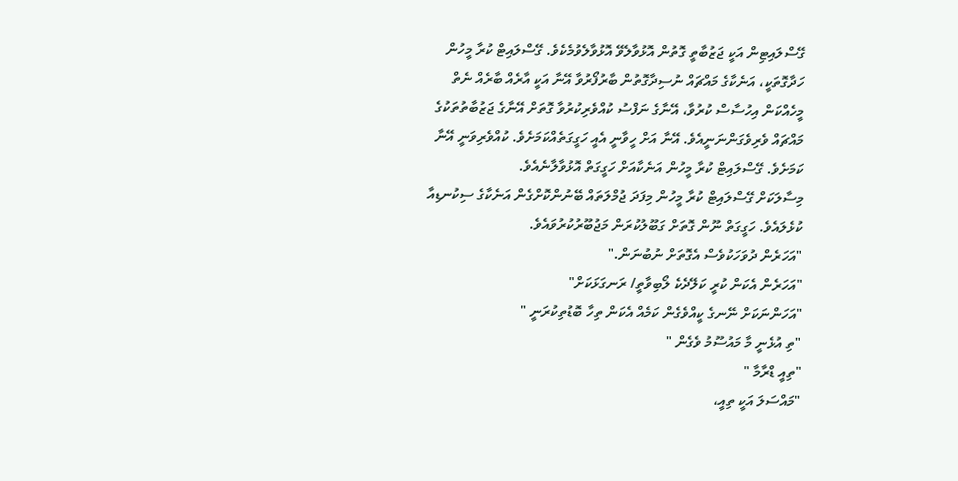ގޭސްލައިޓިން އަކީ ޖަޒުބާތީ ގޮތުން އޮޅުވާލެވޭ އޮޅުވާލެވުމެކެވެ. ގޭސްލައިޓް ކުރާ މީހުން ހަދާގޮތަކީ، އަނެކާގެ މައްޗައް ނުސިދާގޮތުން ބާރުފޯރުވާ އޭނާ އަކީ އާރެއް ބާރެއް ނެތް މީހެއްކަން އިހުސާސް ކުރުވާ، އޭނާގެ ނަފްސު ކުއްވެރިކުރުވާ ގޮތަށް އޭނާގެ ޖަޒުބާތުތަކުގެ މައްޗައް ވެރިވެގަންނަނީއެވެ. އޭނާ އަށް ހީވާނީ އެއީ ހަގީގަތެއްކަމަށެވެ. ކުއްވެރިވަނީ އޭނާ ކަމަށެވެ. ގޭސްލައިޓް ކުރާ މީހުން އަނެކާއަށް ހަގީގަތް އޮޅުވާލާނެއެވެ.
މިސާލަކަށް ގޭސްލައިޓް ކުރާ މީހުން މިފަދަ ޖުމްލަތައް ބޭނުންކޮށްގެން އަނެކާގެ ސިކުނޑިއާ ކުޅެލައެވެ. ހަގީގަތް ނޫން ގޮތަށް ގަބޫލުކުރަން މަޖުބޫރުކުރުވައެވެ.
"އަހަރެން ދުވަހަކުވެސް އެގޮތަށް ނުބުނަން."
"އަހަރެން އެކަން ކުރީ ކަލޭދެކެ ލޯބިވާތީ/ ރަނގަޅަކަށް"
"އަހަންނަކަށް ނޭނގެ ކީއްވެގެން ކަމެއް އެކަން ތިހާ ބޮޑުތިކުރަނީ "
"ތި އުޅެނީ މާ މައުސޫމު ވެގެން "
"ތިއީ ޑްރާމާ "
"މައްސަލަ އަކީ ތިއީ،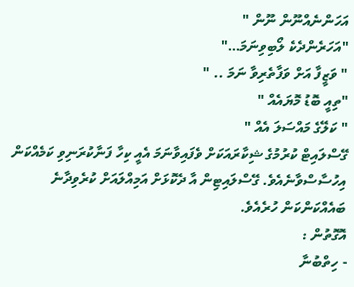އަހަންނެއްނޫން ނޫން "
"އަހަރެންދެކެ ލޯބިވިނަމަ…"
" ވަޒީފާ އަށް ވަފާތެރިވާ ނަމަ .. "
"ތިއީ ބޮޑު މޮޔައެއް "
" ކަލޭގެ މައްސަލަ އެއް "
ގޭސްލައިޓް ކުރުމުގެ ޝިކާރައަކަށް ވެފައިވާނަމަ އެއީ ކިހާ ފަނާކުރަނިވި ކަމެއްކަން އިހުސާސްވާނެއެވެ. ގޭސްލައިޓިން އާ ދެކޮޅަށް އަމިއްލައަށް ކުރެވިދާނެ ބައެއްކަންކަން ހުރެއެވެ.
އޮގޮތުން :
- ހިތްބުނާ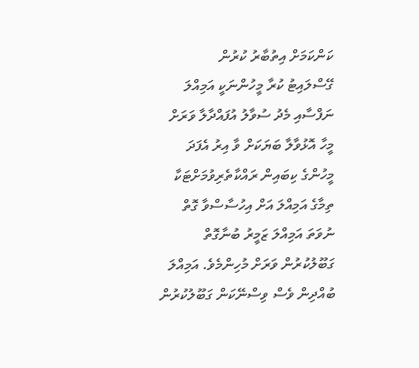ކަންކަމަށް އިތުބާރު ކުރުން
ގޭސްލައިޓު ކުރާ މީހުންނަކީ އަމިއްލަ ނަފްސާއި މެދު ސުވާލު އުފައްދާލާ ވަރަށް މީހާ އޮޅުވާލާ ބަޔަކަށް ވާ އިރު އެފަދަ މީހުންގެ ކިބައިން ރައްކާތެރިވުމަށްޓަކާ ތިމާގެ އަމިއްލަ އަށް އިހުސާސްވާ ގޮތް ނުވަތަ އަމިއްލަ ޒަމީރު ބުނާގޮތް ގަބޫލުކުރުން ވަރަށް މުހިންމެވެ. އަމިއްލަ ބުއްދިން ވެސް ވިސްނޭކަން ގަބޫލުކުރުން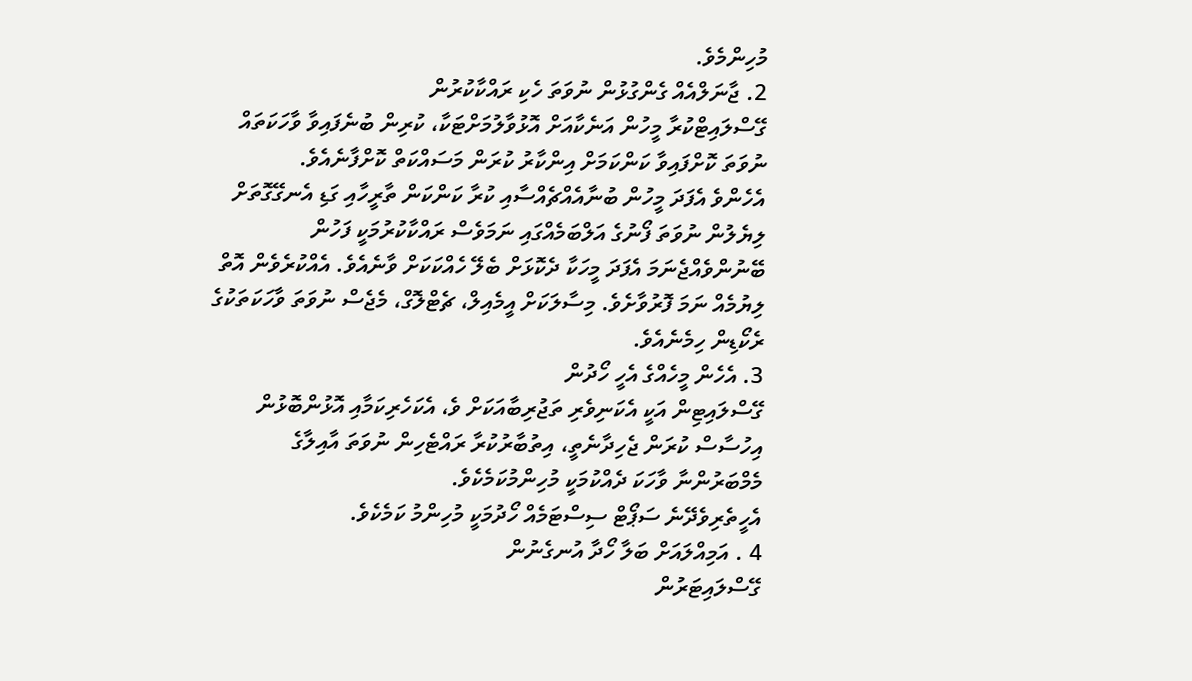މުހިންމެވެ.
2. ޖާނަލްއެއް ގެންގުޅުން ނުވަތަ ހެކި ރައްކާކުރުން
ގޭސްލައިޓްކުރާ މީހުން އަނެކާއަށް އޮޅުވާލުމަށްޓަކާ، ކުރިން ބުނެފައިވާ ވާހަކަތައް ނުވަތަ ކޮށްފައިވާ ކަންކަމަށް އިންކާރު ކުރަން މަސައްކަތް ކޮށްފާނެއެވެ.
އެހެންވެ އެފަދަ މީހުން ބުނާއެއްޗެއްސާއި ކުރާ ކަންކަން ތާރީހާއި ގަޑި އެނގޭގޮތަށް ލިޔެލުން ނުވަތަ ފޯނުގެ އަލްބަމެއްގައި ނަމަވެސް ރައްކާކުރުމަކީ ފަހުން ބޭނުންވެއްޖެނަމަ އެފަދަ މީހަކާ ދެކޮޅަށް ބެލޭ ހެއްކަކަށް ވާނެއެވެ. އެއްކުރެވެން އޮތް ލިޔުމެއް ނަމަ ފޮރުވާށެވެ. މިސާލަކަށް އީމެއިލް، ޗެޓްލޮގް، މެޖެސް ނުވަތަ ވާހަކަތަކުގެ ރެކޯޑިން ހިމެނެއެވެ.
3. އެހެން މީހެއްގެ އެހީ ހޯދުން
ގޭސްލައިޓިން އަކީ އެކަނިވެރި ތަޖުރިބާއަކަށް ވެ، އެކަހެރިކަމާއި އޮޅުންބޮޅުން އިހުސާސް ކުރަން ޖެހިދާނެތީ، އިތުބާރުކުރާ ރައްޓެހިން ނުވަތަ އާއިލާގެ މެމްބަރުންނާ ވާހަކަ ދެއްކުމަކީ މުހިންމުކަމެކެވެ.
އެހީތެރިވެދޭނެ ސަޕޯޓް ސިސްޓަމެއް ހޯދުމަކީ މުހިންމު ކަމެކެވެ.
4 . އަމިއްލައަށް ބަލާ ހޯދާ އުނގެނުން
ގޭސްލައިޓަރުން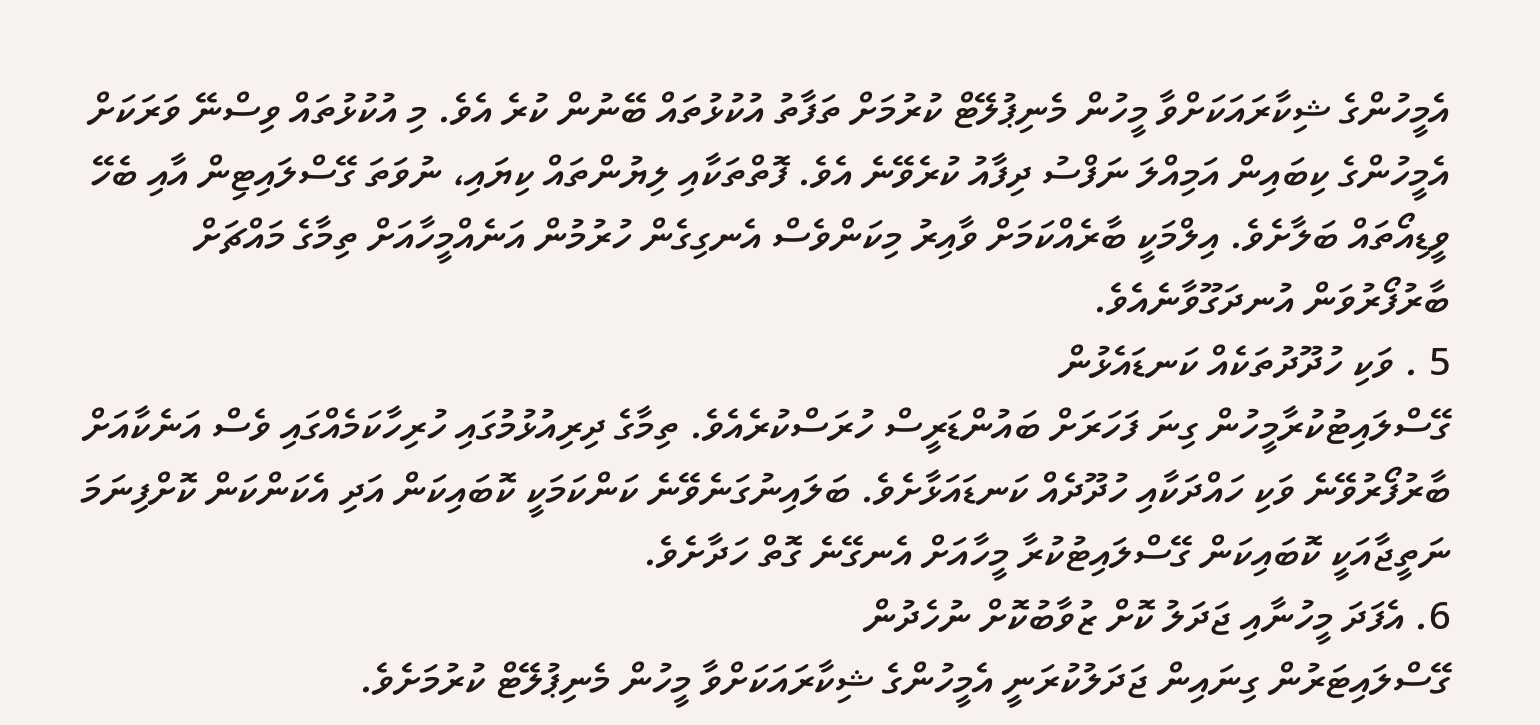އެމީހުންގެ ޝިކާރައަކަށްވާ މީހުން މެނިޕުލޭޓް ކުރުމަށް ތަފާތު އުކުޅުތައް ބޭނުން ކުރެ އެވެ. މި އުކުޅުތައް ވިސްނޭ ވަރަކަށް އެމީހުންގެ ކިބައިން އަމިއްލަ ނަފްސު ދިފާއު ކުރެވޭނެ އެވެ. ފޮތްތަކާއި ލިޔުންތައް ކިޔައި، ނުވަތަ ގޭސްލައިޓިން އާއި ބެހޭ ވީޑިއޯތައް ބަލާށެވެ. އިލްމަކީ ބާރެއްކަމަށް ވާއިރު މިކަންވެސް އެނގިގެން ހުރުމުން އަނެއްމީހާއަށް ތިމާގެ މައްޗަށް ބާރުފޯރުވަން އުނދަގޫވާނެއެވެ.
5 . ވަކި ހުދޫދުތަކެއް ކަނޑައެޅުން
ގޭސްލައިޓުކުރާމީހުން ގިނަ ފަހަރަށް ބައުންޑަރީސް ހުރަސްކުރެއެވެ. ތިމާގެ ދިރިއުޅުމުގައި ހުރިހާކަމެއްގައި ވެސް އަނެކާއަށް ބާރުފޯރުވޭނެ ވަކި ހައްދަކާއި ހުދޫދެއް ކަނޑައަޅާށެވެ. ބަލައިނުގަނެވޭނެ ކަންކަމަކީ ކޮބައިކަން އަދި އެކަންކަން ކޮށްފިނަމަ ނަތީޖާއަކީ ކޮބައިކަން ގޭސްލައިޓުކުރާ މީހާއަށް އެނގޭނެ ގޮތް ހަދާށެވެ.
6. އެފަދަ މީހުނާއި ޖަދަލު ކޮށް ޒުވާބުކޮށް ނުހެދުން
ގޭސްލައިޓަރުން ގިނައިން ޖަދަލުކުރަނީ އެމީހުންގެ ޝިކާރައަކަށްވާ މީހުން މެނިޕުލޭޓް ކުރުމަށެވެ.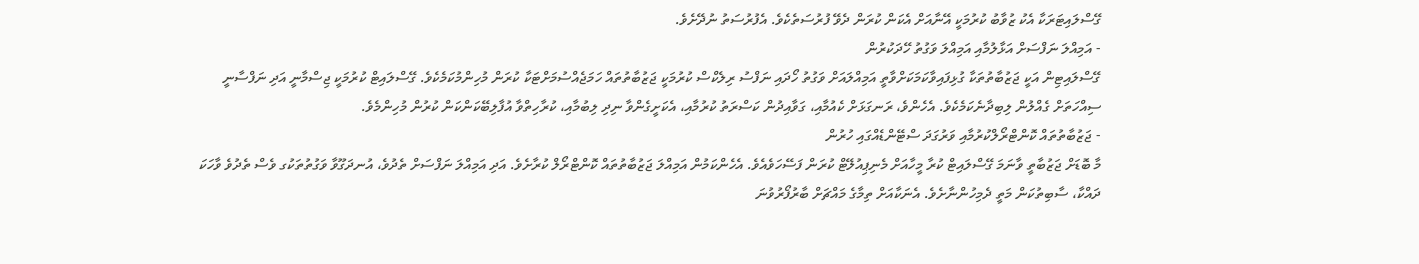ގޭސްލައިޓަރަކާ އެކު ޒުވާބު ކުރުމަކީ އޭނާއަށް އެކަން ކުރަން ދެވޭ ފުރުސަތެކެވެ. އެފުރުސަތު ނުދޭށެވެ.
- އަމިއްލަ ނަފްސަށް އަޅާލުމާއި އަމިއްލަ ވަގުތު ހޭދަކުރުން
ގޭސްލައިޓިން އަކީ ޖަޒުބާތުތަކާ ގުޅިފައިވާކަމަކަށްވާތީ އަމިއްލައަށް ވަގުތު ހޯދައި ނަފްސު ރިލެކްސް ކުރުމަކީ ޖަޒުބާތުތައް ހަމަޖެއްސުމަށްޓަކާ ކުރަން މުހިންމުކަމެކެވެ. ގޭސްލައިޓް ކުރުމަކީ ޖިސްމާނީ އަދި ނަފްސާނީ ސިއްހަތަށް ގެއްލުން ލިބިދާނެކަމެކެވެ. އެހެންވެ، ރަނގަޅަށް ކެއުމާއި، ގަވާއިދުން ކަސްރަތު ކުރުމާއި، އެކަށީގެންވާ ނިދި ލިބުމާއި، ކުރާހިތްވާ އުފާލިބޭކަންކަން ކުރުން މުހިންމެވެ.
- ޖަޒުބާތުތައް ކޮންޓްރޯލްކުރުމާއި ވަރުގަދަ ސްޓޭންޑެއްގައި ހުރުން
މާ ބޮޑަށް ޖަޒުބާތީ ވާނަމަ ގޭސްލައިޓް ކުރާ މީހާއަށް މެނިޕިއުލޭޓް ކުރަން ފަސޭހަވެއެވެ. އެހެންކަމުން އަމިއްލަ ޖަޒުބާތުތައް ކޮންޓްރޯލް ކުރާށެވެ. އަދި އަމިއްލަ ނަފްސަށް ތެދުވެ، އުނދަގޫވާ ވަގުތުތަކުގ ވެސް ތެދުވެ ވާހަކަ ދައްކާ، ސާބިތުކަން މަތީ ދެމިހުންނާށެވެ. އެނަކާއަށް ތިމާގެ މައްޗަށް ބާރުފޯރުވުނަ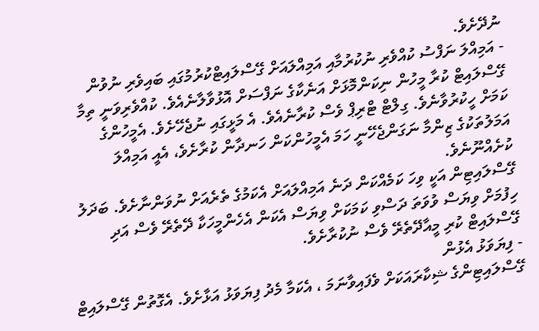ނުދޭށެވެ.
- އަމިއްލަ ނަފްސު ކުއްވެރި ނުކުރުމާއި އަމިއްލައަށް ގޭސްލައިޓްކުރުމުގައި ބައިވެރި ނުވުން
ގޭސްލައިޓް ކުރާ މީހުން ނިކަންމޮޅަށް އަނެކާގެ ނަފްސަށް އޮޅުވާލާނެއެވެ. ކުއްވެރިވަނީ ތިމާ ކަމަށް ހީކުރުވާނެވެ. ގިލްޓް ޓްރިޕް ވެސް ކުރާނެއެވެ. އެ މަޅީގައި ނުޖެހޭށެވެ. އެމީހުންގެ އަމަލުތަކުގެ ޒިންމާ ނަގަންޖެހޭނީ ހަމަ އެމީހުންކަން ހަނދާން ކުރާށެވެ، އެއީ އަމިއްލަ ކުށެއްނޫނެވެ.
ގޭސްލައިޓިން އަކީ ވިހަ ކަމެއްކަން ދަނެ އަމިއްލައަށް އެކަމުގެ ތެރެއަށް ނުވަންނާށެވެ. ބަދަލު ހިފުމަށް ވިޔަސް ވުވަތަ ދަސްވި ކަމަކަށް ވިޔަސް އެކަން އެހެންމީހަކާ ދޭތެރޭ ވެސް އަދި ގޭސްލައިޓް ކުރި މީއާދޭތެރޭ ވެސް ނުކުރާށެވެ.
- ފިޔަވަޅު އެޅުން
ގޭސްލައިޓިންގެ ޝިކާރައަކަށް ވެފައިވާނަމަ ، އެކަމާ މެދު ފިޔަވަޅު އަޅާށެވެ. އެގޮތުން ގޭސްލައިޓް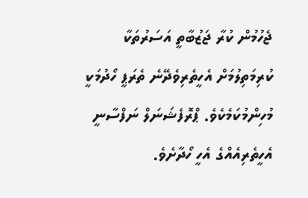ޖެހުމުން ކުރާ ޖަޒުބާތީ އަސަރުތަކާ ކުރިމަތިލުމަށް އެހީތެރިވެދޭނެ ތެރަޕީ ހޯދުމަކީ މުހިންމުކަމެކެވެ. ޕްރޮފެޝަނަލް ނަފްސާނީ އެހީތެރިއެއްގެ އެހީ ހޯދާށެވެ.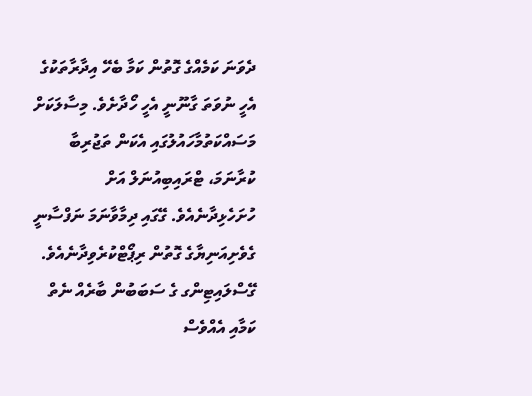ދެވަނަ ކަމެއްގެ ގޮތުން ކަމާ ބެހޭ އިދާރާތަކުގެ އެހީ ނުވަތަ ގާނޫނީ އެހީ ހޯދާށެވެ. މިސާލަކަށް މަސައްކަތުމާހައުލުގައި އެކަން ތަޖުރިބާ ކުރާނަމަ، ޓްރައިބިއުނަލް އަށް ހުށަހެޅިދާނެއެވެ. ގޭގައި ދިމާވާނަމަ ނަފްސާނީ ގެވެށިއަނިޔާގެ ގޮތުން ރިޕޯޓްކުރެވިދާނެއެވެ.
ގޭސްލައިޓިންގ ގެ ސަބަބުން ބާރެއް ނެތް ކަމާއި އެއްވެސް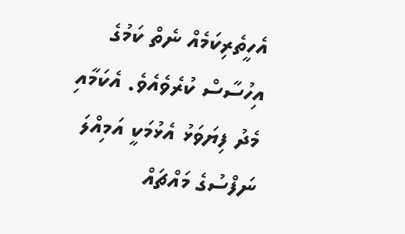އެހީތެރިކަމެއް ނެތް ކަމުގެ އިހުސާސް ކުރެވެއެވެ. އެކަމާއި މެދު ފިޔަވަޅު އެޅުމަކީ އަމިއްލަ ނަފްސުގެ މައްޗައް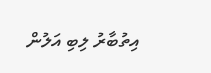އިތުބާރު ލިބި އަލުން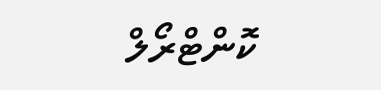ކޮންޓްރޯލް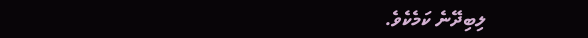ލިބިދޭނެ ކަމެކެވެ.